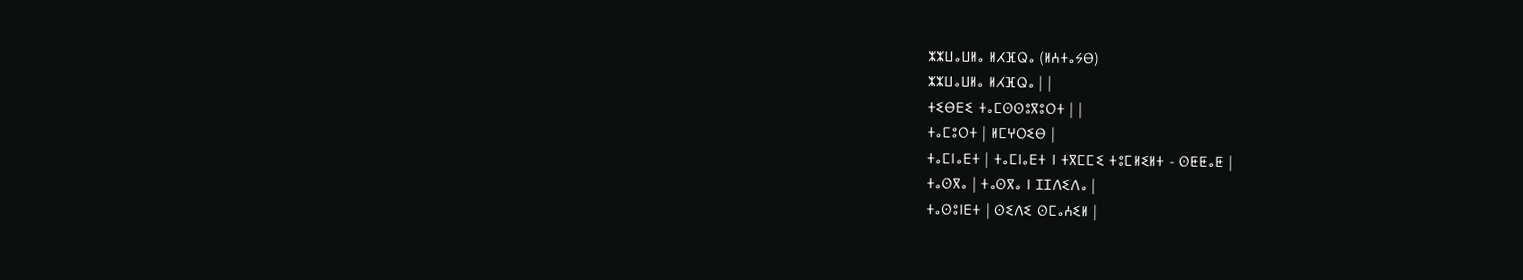ⵣⵣⵡⴰⵡⵍⴰ ⵍⵃⴼⵕⴰ (ⵍⵄⵜⴰⵢⴱ)
ⵣⵣⵡⴰⵡⵍⴰ ⵍⵃⴼⵕⴰ | |
ⵜⵉⴱⴹⵉ ⵜⴰⵎⵙⵙⵓⴳⵓⵔⵜ | |
ⵜⴰⵎⵓⵔⵜ | ⵍⵎⵖⵔⵉⴱ |
ⵜⴰⵎⵏⴰⴹⵜ | ⵜⴰⵎⵏⴰⴹⵜ ⵏ ⵜⴳⵎⵎⵉ ⵜⵓⵎⵍⵉⵍⵜ - ⵙⵟⵟⴰⵟ |
ⵜⴰⵙⴳⴰ | ⵜⴰⵙⴳⴰ ⵏ ⵊⵊⴷⵉⴷⴰ |
ⵜⴰⵙⵓⵏⴹⵜ | ⵙⵉⴷⵉ ⵙⵎⴰⵄⵉⵍ |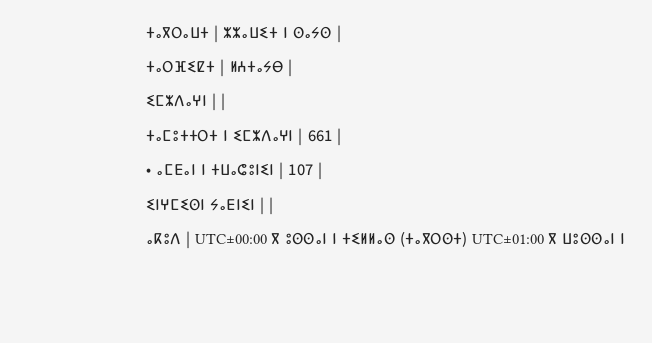ⵜⴰⴳⵔⴰⵡⵜ | ⵣⵣⴰⵡⵉⵜ ⵏ ⵙⴰⵢⵙ |
ⵜⴰⵔⴼⵉⵇⵜ | ⵍⵄⵜⴰⵢⴱ |
ⵉⵎⵣⴷⴰⵖⵏ | |
ⵜⴰⵎⵓⵜⵜⵔⵜ ⵏ ⵉⵎⵣⴷⴰⵖⵏ | 661 |
• ⴰⵎⴹⴰⵏ ⵏ ⵜⵡⴰⵛⵓⵏⵉⵏ | 107 |
ⵉⵏⵖⵎⵉⵙⵏ ⵢⴰⴹⵏⵉⵏ | |
ⴰⴽⵓⴷ | UTC±00:00 ⴳ ⵓⵙⵙⴰⵏ ⵏ ⵜⵉⵍⵍⴰⵙ (ⵜⴰⴳⵔⵙⵜ) UTC±01:00 ⴳ ⵡⵓⵙⵙⴰⵏ ⵏ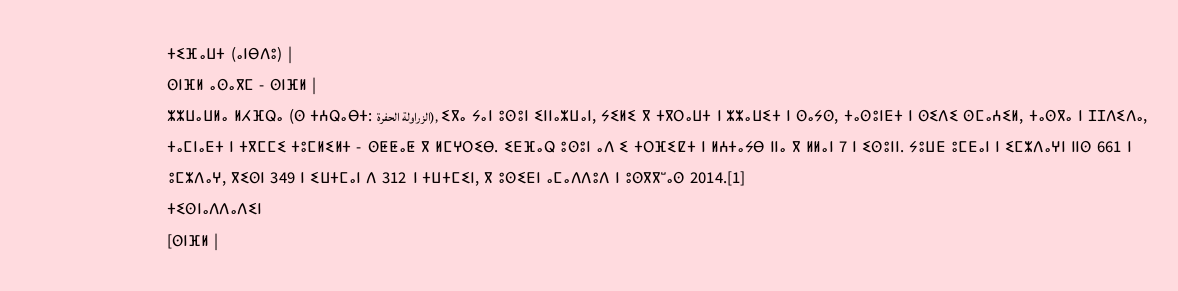ⵜⵉⴼⴰⵡⵜ (ⴰⵏⴱⴷⵓ) |
ⵙⵏⴼⵍ ⴰⵙⴰⴳⵎ - ⵙⵏⴼⵍ |
ⵣⵣⵡⴰⵡⵍⴰ ⵍⵃⴼⵕⴰ (ⵙ ⵜⵄⵕⴰⴱⵜ: الزراولة الحفرة), ⵉⴳⴰ ⵢⴰⵏ ⵓⵙⵓⵏ ⵉⵏⵏⴰⵣⵡⴰⵏ, ⵢⵉⵍⵉ ⴳ ⵜⴳⵔⴰⵡⵜ ⵏ ⵣⵣⴰⵡⵉⵜ ⵏ ⵙⴰⵢⵙ, ⵜⴰⵙⵓⵏⴹⵜ ⵏ ⵙⵉⴷⵉ ⵙⵎⴰⵄⵉⵍ, ⵜⴰⵙⴳⴰ ⵏ ⵊⵊⴷⵉⴷⴰ, ⵜⴰⵎⵏⴰⴹⵜ ⵏ ⵜⴳⵎⵎⵉ ⵜⵓⵎⵍⵉⵍⵜ - ⵙⵟⵟⴰⵟ ⴳ ⵍⵎⵖⵔⵉⴱ. ⵉⴹⴼⴰⵕ ⵓⵙⵓⵏ ⴰⴷ ⵉ ⵜⵔⴼⵉⵇⵜ ⵏ ⵍⵄⵜⴰⵢⴱ ⵏⵏⴰ ⴳ ⵍⵍⴰⵏ 7 ⵏ ⵉⵙⵓⵏⵏ. ⵢⵓⵡⴹ ⵓⵎⴹⴰⵏ ⵏ ⵉⵎⵣⴷⴰⵖⵏ ⵏⵏⵙ 661 ⵏ ⵓⵎⵣⴷⴰⵖ, ⴳⵉⵙⵏ 349 ⵏ ⵉⵡⵜⵎⴰⵏ ⴷ 312 ⵏ ⵜⵡⵜⵎⵉⵏ, ⴳ ⵓⵙⵉⴹⵏ ⴰⵎⴰⴷⴷⵓⴷ ⵏ ⵓⵙⴳⴳⵯⴰⵙ 2014.[1]
ⵜⵉⵙⵏⴰⴷⴷⴰⴷⵉⵏ
[ⵙⵏⴼⵍ |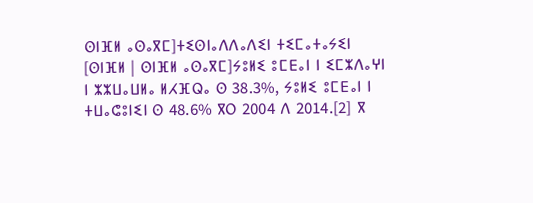ⵙⵏⴼⵍ ⴰⵙⴰⴳⵎ]ⵜⵉⵙⵏⴰⴷⴷⴰⴷⵉⵏ ⵜⵉⵎⴰⵜⴰⵢⵉⵏ
[ⵙⵏⴼⵍ | ⵙⵏⴼⵍ ⴰⵙⴰⴳⵎ]ⵢⵓⵍⵉ ⵓⵎⴹⴰⵏ ⵏ ⵉⵎⵣⴷⴰⵖⵏ ⵏ ⵣⵣⵡⴰⵡⵍⴰ ⵍⵃⴼⵕⴰ ⵙ 38.3%, ⵢⵓⵍⵉ ⵓⵎⴹⴰⵏ ⵏ ⵜⵡⴰⵛⵓⵏⵉⵏ ⵙ 48.6% ⴳⵔ 2004 ⴷ 2014.[2] ⴳ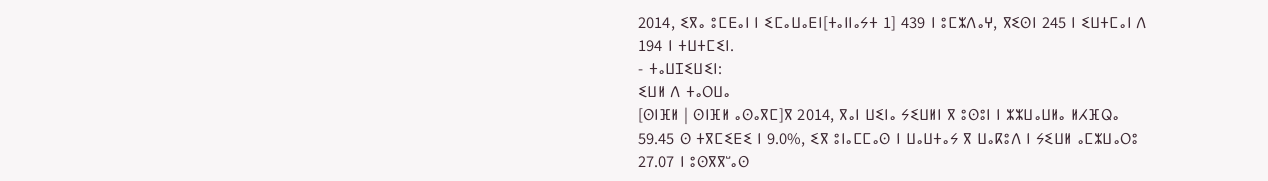2014, ⵉⴳⴰ ⵓⵎⴹⴰⵏ ⵏ ⵉⵎⴰⵡⴰⴹⵏ[ⵜⴰⵏⵏⴰⵢⵜ 1] 439 ⵏ ⵓⵎⵣⴷⴰⵖ, ⴳⵉⵙⵏ 245 ⵏ ⵉⵡⵜⵎⴰⵏ ⴷ 194 ⵏ ⵜⵡⵜⵎⵉⵏ.
- ⵜⴰⵡⵊⵉⵡⵉⵏ:
ⵉⵡⵍ ⴷ ⵜⴰⵔⵡⴰ
[ⵙⵏⴼⵍ | ⵙⵏⴼⵍ ⴰⵙⴰⴳⵎ]ⴳ 2014, ⴳⴰⵏ ⵡⵉⵏⴰ ⵢⵉⵡⵍⵏ ⴳ ⵓⵙⵓⵏ ⵏ ⵣⵣⵡⴰⵡⵍⴰ ⵍⵃⴼⵕⴰ 59.45 ⵙ ⵜⴳⵎⵉⴹⵉ ⵏ 9.0%, ⵉⴳ ⵓⵏⴰⵎⵎⴰⵙ ⵏ ⵡⴰⵡⵜⴰⵢ ⴳ ⵡⴰⴽⵓⴷ ⵏ ⵢⵉⵡⵍ ⴰⵎⵣⵡⴰⵔⵓ 27.07 ⵏ ⵓⵙⴳⴳⵯⴰⵙ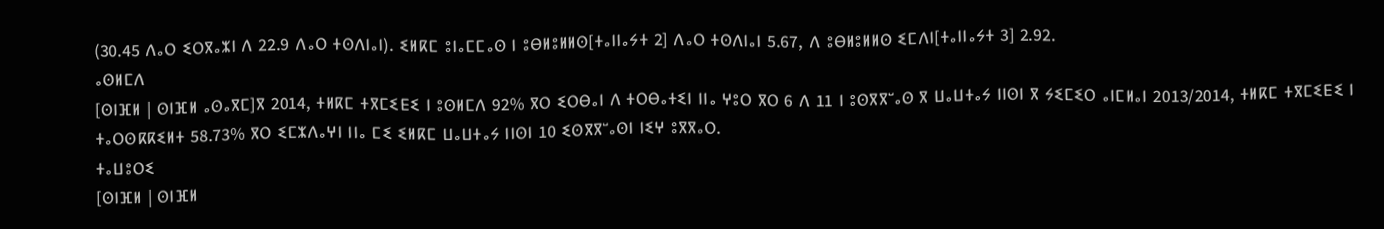(30.45 ⴷⴰⵔ ⵉⵔⴳⴰⵣⵏ ⴷ 22.9 ⴷⴰⵔ ⵜⵙⴷⵏⴰⵏ). ⵉⵍⴽⵎ ⵓⵏⴰⵎⵎⴰⵙ ⵏ ⵓⴱⵍⵓⵍⵍⵙ[ⵜⴰⵏⵏⴰⵢⵜ 2] ⴷⴰⵔ ⵜⵙⴷⵏⴰⵏ 5.67, ⴷ ⵓⴱⵍⵓⵍⵍⵙ ⵉⵎⴷⵏ[ⵜⴰⵏⵏⴰⵢⵜ 3] 2.92.
ⴰⵙⵍⵎⴷ
[ⵙⵏⴼⵍ | ⵙⵏⴼⵍ ⴰⵙⴰⴳⵎ]ⴳ 2014, ⵜⵍⴽⵎ ⵜⴳⵎⵉⴹⵉ ⵏ ⵓⵙⵍⵎⴷ 92% ⴳⵔ ⵉⵔⴱⴰⵏ ⴷ ⵜⵔⴱⴰⵜⵉⵏ ⵏⵏⴰ ⵖⵓⵔ ⴳⵔ 6 ⴷ 11 ⵏ ⵓⵙⴳⴳⵯⴰⵙ ⴳ ⵡⴰⵡⵜⴰⵢ ⵏⵏⵙⵏ ⴳ ⵢⵉⵎⵉⵔ ⴰⵏⵎⵍⴰⵏ 2013/2014, ⵜⵍⴽⵎ ⵜⴳⵎⵉⴹⵉ ⵏ ⵜⴰⵔⵙⴽⴽⵉⵍⵜ 58.73% ⴳⵔ ⵉⵎⵣⴷⴰⵖⵏ ⵏⵏⴰ ⵎⵉ ⵉⵍⴽⵎ ⵡⴰⵡⵜⴰⵢ ⵏⵏⵙⵏ 10 ⵉⵙⴳⴳⵯⴰⵙⵏ ⵏⵉⵖ ⵓⴳⴳⴰⵔ.
ⵜⴰⵡⵓⵔⵉ
[ⵙⵏⴼⵍ | ⵙⵏⴼⵍ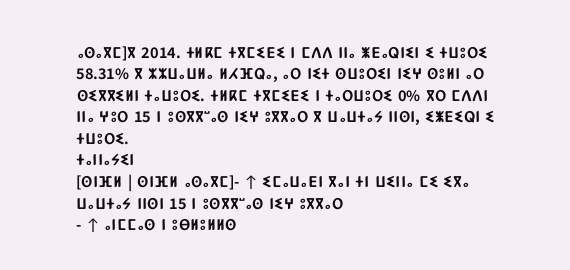ⴰⵙⴰⴳⵎ]ⴳ 2014. ⵜⵍⴽⵎ ⵜⴳⵎⵉⴹⵉ ⵏ ⵎⴷⴷ ⵏⵏⴰ ⵥⴹⴰⵕⵏⵉⵏ ⵉ ⵜⵡⵓⵔⵉ 58.31% ⴳ ⵣⵣⵡⴰⵡⵍⴰ ⵍⵃⴼⵕⴰ, ⴰⵔ ⵏⵉⵜ ⵙⵡⵓⵔⵉⵏ ⵏⵉⵖ ⵙⵓⵍⵏ ⴰⵔ ⵙⵉⴳⴳⵉⵍⵏ ⵜⴰⵡⵓⵔⵉ. ⵜⵍⴽⵎ ⵜⴳⵎⵉⴹⵉ ⵏ ⵜⴰⵔⵡⵓⵔⵉ 0% ⴳⵔ ⵎⴷⴷⵏ ⵏⵏⴰ ⵖⵓⵔ 15 ⵏ ⵓⵙⴳⴳⵯⴰⵙ ⵏⵉⵖ ⵓⴳⴳⴰⵔ ⴳ ⵡⴰⵡⵜⴰⵢ ⵏⵏⵙⵏ, ⵉⵥⴹⵉⵕⵏ ⵉ ⵜⵡⵓⵔⵉ.
ⵜⴰⵏⵏⴰⵢⵉⵏ
[ⵙⵏⴼⵍ | ⵙⵏⴼⵍ ⴰⵙⴰⴳⵎ]- ↑ ⵉⵎⴰⵡⴰⴹⵏ ⴳⴰⵏ ⵜⵏ ⵡⵉⵏⵏⴰ ⵎⵉ ⵉⴳⴰ ⵡⴰⵡⵜⴰⵢ ⵏⵏⵙⵏ 15 ⵏ ⵓⵙⴳⴳⵯⴰⵙ ⵏⵉⵖ ⵓⴳⴳⴰⵔ
- ↑ ⴰⵏⵎⵎⴰⵙ ⵏ ⵓⴱⵍⵓⵍⵍⵙ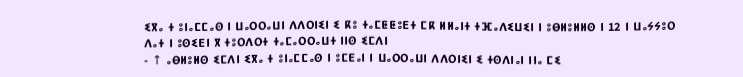ⵉⴳⴰ ⵜ ⵓⵏⴰⵎⵎⴰⵙ ⵏ ⵡⴰⵔⵔⴰⵡⵏ ⴷⴷⵔⵏⵉⵏ ⵉ ⴽⵓ ⵜⴰⵎⵟⵟⵓⴹⵜ ⵎⴽ ⵍⵍⴰⵏⵜ ⵜⴼⴰⴷⵉⵡⵉⵏ ⵏ ⵓⴱⵍⵓⵍⵍⵙ ⵏ 12 ⵏ ⵡⴰⵢⵢⵓⵔ ⴷⴰⵜ ⵏ ⵓⵙⵉⴹⵏ ⴳ ⵜⵓⵔⴷⵔⵜ ⵜⴰⵎⴰⵔⵔⴰⵡⵜ ⵏⵏⵙ ⵉⵎⴷⵏ
- ↑ ⴰⴱⵍⵓⵍⵙ ⵉⵎⴷⵏ ⵉⴳⴰ ⵜ ⵓⵏⴰⵎⵎⴰⵙ ⵏ ⵓⵎⴹⴰⵏ ⵏ ⵡⴰⵔⵔⴰⵡⵏ ⴷⴷⵔⵏⵉⵏ ⵉ ⵜⵙⴷⵏⴰⵏ ⵏⵏⴰ ⵎⵉ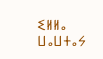ⵉⵍⵍⴰ ⵡⴰⵡⵜⴰⵢ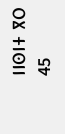ⵏⵏⵙⵏⵜ ⴳⵔ 45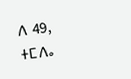ⴷ 49, ⵜⵎⴷⴰ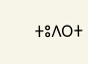ⵜⵓⴷⵔⵜ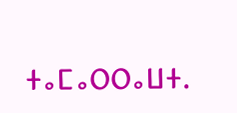ⵜⴰⵎⴰⵔⵔⴰⵡⵜ.